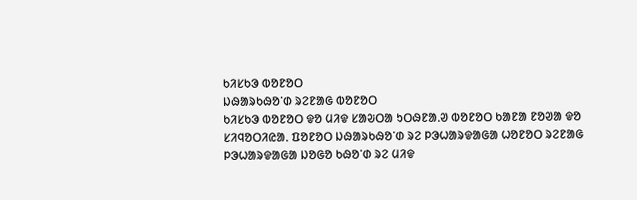ᱠᱤᱥᱠᱳ ᱵᱚᱱᱚᱛ
ᱡᱷᱟᱨᱠᱷᱚᱸᱰ ᱨᱮᱱᱟᱜ ᱵᱚᱱᱚᱛ
ᱠᱤᱥᱠᱳ ᱵᱚᱱᱚᱛ ᱫᱚ ᱢᱤᱫ ᱥᱟᱶᱛᱟ ᱩᱛᱷᱱᱟᱹᱣ ᱵᱚᱱᱚᱛ ᱠᱟᱱᱟ ᱱᱚᱣᱟ ᱫᱚ ᱥᱤᱧᱚᱛᱤᱭᱟᱹ ᱯᱚᱱᱚᱛ ᱡᱷᱟᱨᱠᱷᱚᱸᱰ ᱨᱮ ᱞᱳᱦᱟᱨᱫᱟᱜᱟ ᱦᱚᱱᱚᱛ ᱨᱮᱱᱟᱜ ᱞᱳᱦᱟᱨᱫᱟᱜᱟ ᱡᱚᱜᱚ ᱠᱷᱚᱸᱰ ᱨᱮ ᱢᱤᱫ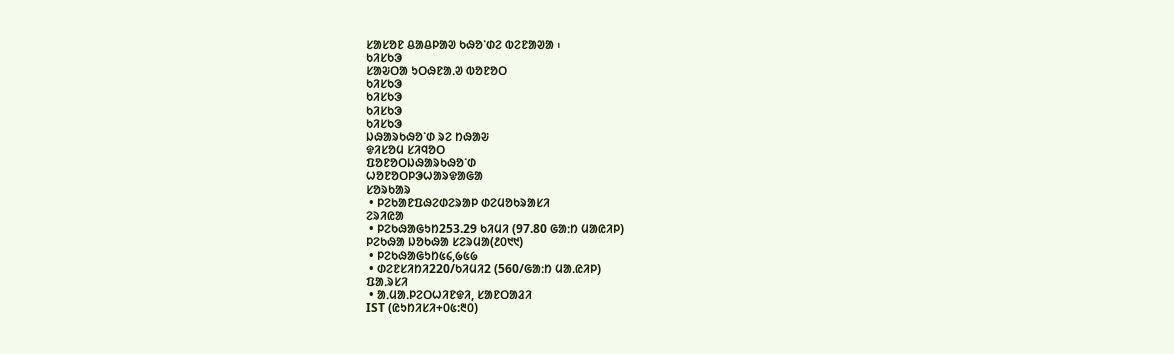ᱥᱟᱥᱚᱱ ᱪᱟᱪᱞᱟᱣ ᱠᱷᱚᱸᱰᱮ ᱵᱮᱱᱟᱣᱟ ᱾
ᱠᱤᱥᱠᱳ
ᱥᱟᱶᱛᱟ ᱩᱛᱷᱱᱟᱹᱣ ᱵᱚᱱᱚᱛ
ᱠᱤᱥᱠᱳ
ᱠᱤᱥᱠᱳ
ᱠᱤᱥᱠᱳ
ᱠᱤᱥᱠᱳ
ᱡᱷᱟᱨᱠᱷᱚᱸᱰ ᱨᱮ ᱴᱷᱟᱶ
ᱫᱤᱥᱚᱢ ᱥᱤᱧᱚᱛ
ᱯᱚᱱᱚᱛᱡᱷᱟᱨᱠᱷᱚᱸᱰ
ᱦᱚᱱᱚᱛᱞᱳᱦᱟᱨᱫᱟᱜᱟ
ᱥᱚᱨᱠᱟᱨ
 • ᱞᱮᱠᱟᱱᱯᱷᱮᱰᱮᱨᱟᱞ ᱰᱮᱢᱚᱠᱨᱟᱥᱤ
ᱮᱨᱤᱭᱟ
 • ᱞᱮᱠᱷᱟᱜᱩᱴ253.29 ᱠᱤᱢᱤ (97.80 ᱜᱟᱺᱴ ᱢᱟᱭᱤᱞ)
ᱞᱮᱠᱷᱟ ᱡᱚᱠᱷᱟ ᱥᱮᱨᱢᱟ(᱒᱐᱑᱑)
 • ᱞᱮᱠᱷᱟᱜᱩᱴ᱕᱔,᱙᱕᱙
 • ᱰᱮᱱᱥᱤᱴᱤ220/ᱠᱤᱢᱤ2 (560/ᱜᱟᱺᱴ ᱢᱟᱹᱭᱤᱞ)
ᱯᱟᱹᱨᱥᱤ
 • ᱟᱹᱢᱟᱹᱞᱮᱛᱦᱤᱱᱫᱤ, ᱥᱟᱱᱛᱟᱲᱤ
IST (ᱭᱩᱴᱤᱥᱤ+᱐᱕:᱓᱐)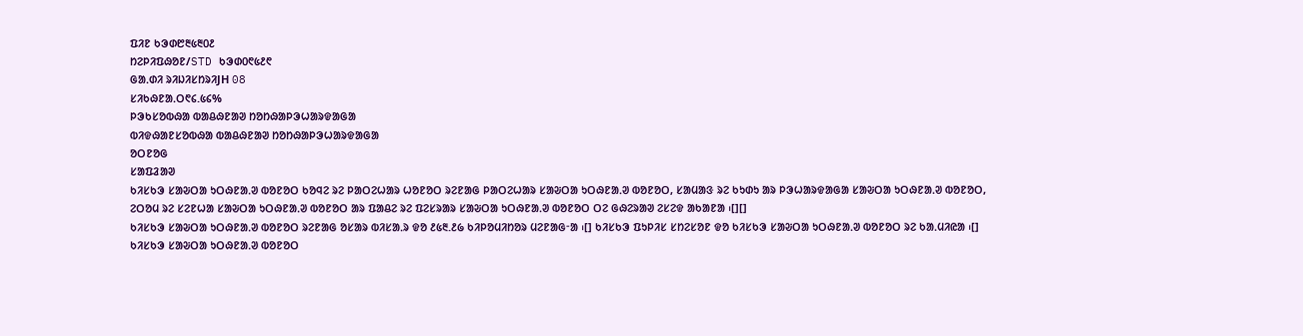ᱯᱤᱱ ᱠᱳᱰ᱘᱓᱕᱓᱐᱒
ᱴᱮᱞᱤᱯᱷᱚᱱ/STD ᱠᱳᱰ᱐᱖᱕᱒᱖
ᱜᱟᱹᱰᱤ ᱨᱤᱡᱤᱥᱴᱨᱤJH 08
ᱥᱤᱠᱷᱱᱟᱹᱛ᱖᱔.᱕᱔%
ᱞᱳᱠᱥᱚᱵᱷᱟ ᱵᱟᱪᱷᱱᱟᱣ ᱴᱚᱴᱷᱟᱞᱳᱦᱟᱨᱫᱟᱜᱟ
ᱵᱤᱫᱷᱟᱱᱥᱚᱵᱷᱟ ᱵᱟᱪᱷᱱᱟᱣ ᱴᱚᱴᱷᱟᱞᱳᱦᱟᱨᱫᱟᱜᱟ
ᱚᱛᱱᱚᱜ
ᱥᱟᱯᱲᱟᱣ
ᱠᱤᱥᱠᱳ ᱥᱟᱶᱛᱟ ᱩᱛᱷᱱᱟᱹᱣ ᱵᱚᱱᱚᱛ ᱠᱚᱧᱮ ᱨᱮ ᱞᱟᱛᱮᱦᱟᱨ ᱦᱚᱱᱚᱛ ᱨᱮᱱᱟᱜ ᱞᱟᱛᱮᱦᱟᱨ ᱥᱟᱶᱛᱟ ᱩᱛᱷᱱᱟᱹᱣ ᱵᱚᱱᱚᱛ, ᱥᱟᱢᱟᱝ ᱨᱮ ᱠᱩᱰᱩ ᱟᱨ ᱞᱳᱦᱟᱨᱫᱟᱜᱟ ᱥᱟᱶᱛᱟ ᱩᱛᱷᱱᱟᱹᱣ ᱵᱚᱱᱚᱛ, ᱮᱛᱚᱢ ᱨᱮ ᱥᱮᱱᱦᱟ ᱥᱟᱶᱛᱟ ᱩᱛᱷᱱᱟᱹᱣ ᱵᱚᱱᱚᱛ ᱟᱨ ᱯᱟᱪᱮ ᱨᱮ ᱯᱮᱥᱨᱟᱨ ᱥᱟᱶᱛᱟ ᱩᱛᱷᱱᱟᱹᱣ ᱵᱚᱱᱚᱛ ᱛᱮ ᱜᱷᱮᱨᱟᱣ ᱮᱥᱮᱫ ᱟᱠᱟᱱᱟ ᱾[][]
ᱠᱤᱥᱠᱳ ᱥᱟᱶᱛᱟ ᱩᱛᱷᱱᱟᱹᱣ ᱵᱚᱱᱚᱛ ᱨᱮᱱᱟᱜ ᱚᱥᱟᱨ ᱵᱤᱥᱟᱹᱨ ᱫᱚ ᱒᱕᱓.᱒᱙ ᱠᱤᱞᱚᱢᱤᱴᱚᱨ ᱢᱮᱱᱟᱜᱼᱟ ᱾[] ᱠᱤᱥᱠᱳ ᱯᱩᱞᱤᱥ ᱥᱴᱮᱥᱚᱱ ᱫᱚ ᱠᱤᱥᱠᱳ ᱥᱟᱶᱛᱟ ᱩᱛᱷᱱᱟᱹᱣ ᱵᱚᱱᱚᱛ ᱨᱮ ᱠᱟᱹᱢᱤᱭᱟ ᱾[] ᱠᱤᱥᱠᱳ ᱥᱟᱶᱛᱟ ᱩᱛᱷᱱᱟᱹᱣ ᱵᱚᱱᱚᱛ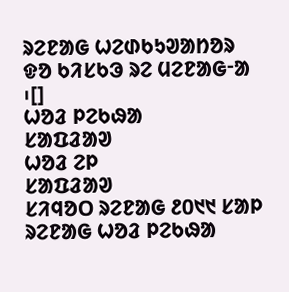ᱨᱮᱱᱟᱜ ᱦᱮᱰᱠᱩᱣᱟᱴᱚᱨ ᱫᱚ ᱠᱤᱥᱠᱳ ᱨᱮ ᱢᱮᱱᱟᱜᱼᱟ ᱾[]
ᱦᱚᱲ ᱞᱮᱠᱷᱟ
ᱥᱟᱯᱲᱟᱣ
ᱦᱚᱲ ᱮᱞ
ᱥᱟᱯᱲᱟᱣ
ᱥᱤᱧᱚᱛ ᱨᱮᱱᱟᱜ ᱒᱐᱑᱑ ᱥᱟᱞ ᱨᱮᱱᱟᱜ ᱦᱚᱲ ᱞᱮᱠᱷᱟ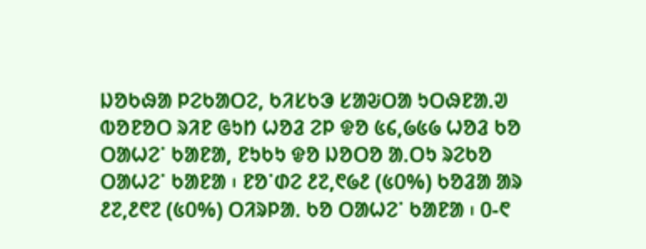ᱡᱚᱠᱷᱟ ᱞᱮᱠᱟᱛᱮ, ᱠᱤᱥᱠᱳ ᱥᱟᱶᱛᱟ ᱩᱛᱷᱱᱟᱹᱣ ᱵᱚᱱᱚᱛ ᱨᱤᱱ ᱜᱩᱴ ᱦᱚᱲ ᱮᱞ ᱫᱚ ᱕᱔,᱙᱕᱙ ᱦᱚᱲ ᱠᱚ ᱛᱟᱦᱮᱸ ᱠᱟᱱᱟ, ᱱᱩᱠᱩ ᱫᱚ ᱡᱚᱛᱚ ᱟᱹᱛᱩ ᱨᱮᱠᱚ ᱛᱟᱦᱮᱸ ᱠᱟᱱᱟ ᱾ ᱱᱚᱸᱰᱮ ᱒᱗,᱖᱙᱒ (᱕᱐%) ᱠᱚᱲᱟ ᱟᱨ ᱒᱗,᱒᱖᱗ (᱕᱐%) ᱛᱤᱨᱞᱟᱹ ᱠᱚ ᱛᱟᱦᱮᱸ ᱠᱟᱱᱟ ᱾ ᱐-᱖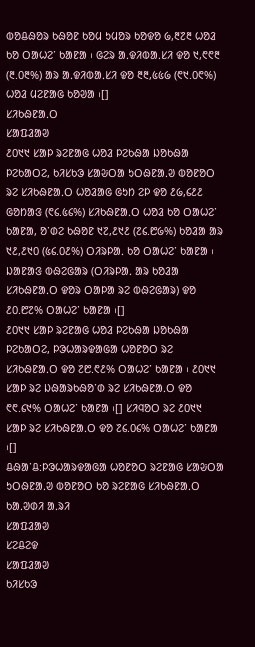ᱵᱚᱪᱷᱚᱨ ᱠᱷᱚᱱ ᱠᱚᱢ ᱩᱢᱚᱨ ᱠᱚᱫᱚ ᱙,᱓᱗᱓ ᱦᱚᱲ ᱠᱚ ᱛᱟᱦᱮᱸ ᱠᱟᱱᱟ ᱾ ᱜᱮᱨ ᱟᱹᱫᱤᱵᱟᱹᱥᱤ ᱫᱚ ᱑,᱖᱖᱓ (᱓.᱐᱓%) ᱟᱨ ᱟᱹᱫᱤᱵᱟᱹᱥᱤ ᱫᱚ ᱓᱓,᱕᱕᱙ (᱖᱑.᱐᱖%) ᱦᱚᱲ ᱢᱮᱱᱟᱜ ᱠᱚᱣᱟ ᱾[]
ᱥᱤᱠᱷᱱᱟᱹᱛ
ᱥᱟᱯᱲᱟᱣ
᱒᱐᱑᱑ ᱥᱟᱞ ᱨᱮᱱᱟᱜ ᱦᱚᱲ ᱞᱮᱠᱷᱟ ᱡᱚᱠᱷᱟ ᱞᱮᱠᱟᱛᱮ, ᱠᱤᱥᱠᱳ ᱥᱟᱶᱛᱟ ᱩᱛᱷᱱᱟᱹᱣ ᱵᱚᱱᱚᱛ ᱨᱮ ᱥᱤᱠᱷᱱᱟᱹᱛ ᱦᱚᱲᱟᱜ ᱜᱩᱴ ᱮᱞ ᱫᱚ ᱒᱙,᱔᱒᱒ ᱜᱚᱴᱟᱝ (᱖᱔.᱕᱔%) ᱥᱤᱠᱷᱱᱟᱹᱛ ᱦᱚᱲ ᱠᱚ ᱛᱟᱦᱮᱸ ᱠᱟᱱᱟ, ᱚᱸᱰᱮ ᱠᱷᱚᱱ ᱑᱗,᱒᱑᱒ (᱗᱔.᱘᱙%) ᱠᱚᱲᱟ ᱟᱨ ᱑᱒,᱒᱑᱐ (᱕᱔.᱐᱒%) ᱛᱤᱨᱞᱟᱹ ᱠᱚ ᱛᱟᱦᱮᱸ ᱠᱟᱱᱟ ᱾ ᱡᱟᱱᱟᱝ ᱵᱷᱮᱜᱟᱨ (ᱛᱤᱨᱞᱟᱹ ᱟᱨ ᱠᱚᱲᱟ ᱥᱤᱠᱷᱱᱟᱹᱛ ᱫᱚᱨ ᱛᱟᱞᱟ ᱨᱮ ᱵᱷᱮᱜᱟᱨ) ᱫᱚ ᱒᱐.᱘᱗% ᱛᱟᱦᱮᱸ ᱠᱟᱱᱟ ᱾[]
᱒᱐᱑᱑ ᱥᱟᱞ ᱨᱮᱱᱟᱜ ᱦᱚᱲ ᱞᱮᱠᱷᱟ ᱡᱚᱠᱷᱟ ᱞᱮᱠᱟᱛᱮ, ᱞᱳᱦᱟᱨᱫᱟᱜᱟ ᱦᱚᱱᱚᱛ ᱨᱮ ᱥᱤᱠᱷᱱᱟᱹᱛ ᱫᱚ ᱗᱘.᱖᱒% ᱛᱟᱦᱮᱸ ᱠᱟᱱᱟ ᱾ ᱒᱐᱑᱑ ᱥᱟᱞ ᱨᱮ ᱡᱷᱟᱨᱠᱷᱚᱸᱰ ᱨᱮ ᱥᱤᱠᱷᱱᱟᱹᱛ ᱫᱚ ᱖᱖.᱔᱑% ᱛᱟᱦᱮᱸ ᱠᱟᱱᱟ ᱾[] ᱥᱤᱧᱚᱛ ᱨᱮ ᱒᱐᱑᱑ ᱥᱟᱞ ᱨᱮ ᱥᱤᱠᱷᱱᱟᱹᱛ ᱫᱚ ᱗᱔.᱐᱔% ᱛᱟᱦᱮᱸ ᱠᱟᱱᱟ ᱾[]
ᱪᱷᱟᱸᱪ:ᱞᱳᱦᱟᱨᱫᱟᱜᱟ ᱦᱚᱱᱚᱛ ᱨᱮᱱᱟᱜ ᱥᱟᱶᱛᱟ ᱩᱛᱷᱱᱟᱹᱣ ᱵᱚᱱᱚᱛ ᱠᱚ ᱨᱮᱱᱟᱜ ᱥᱤᱠᱷᱱᱟᱹᱛ
ᱠᱟᱹᱣᱰᱤ ᱟᱹᱨᱤ
ᱥᱟᱯᱲᱟᱣ
ᱥᱮᱪᱮᱫ
ᱥᱟᱯᱲᱟᱣ
ᱠᱤᱥᱠᱳ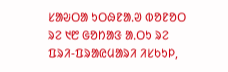ᱥᱟᱶᱛᱟ ᱩᱛᱷᱱᱟᱹᱣ ᱵᱚᱱᱚᱛ ᱨᱮ ᱑᱘ ᱜᱚᱴᱟᱝ ᱟᱹᱛᱩ ᱨᱮ ᱯᱨᱤ-ᱯᱨᱟᱭᱢᱟᱨᱤ ᱤᱥᱠᱩᱞ,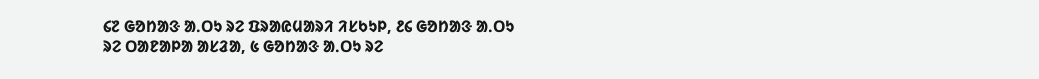᱔᱗ ᱜᱚᱴᱟᱝ ᱟᱹᱛᱩ ᱨᱮ ᱯᱨᱟᱭᱢᱟᱨᱤ ᱤᱥᱠᱩᱞ, ᱒᱔ ᱜᱚᱴᱟᱝ ᱟᱹᱛᱩ ᱨᱮ ᱛᱟᱱᱟᱞᱟ ᱟᱥᱲᱟ, ᱕ ᱜᱚᱴᱟᱝ ᱟᱹᱛᱩ ᱨᱮ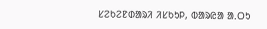ᱥᱮᱠᱮᱱᱰᱟᱨᱤ ᱤᱥᱠᱩᱞ, ᱵᱟᱨᱭᱟ ᱟᱹᱛᱩ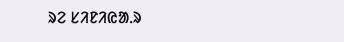ᱨᱮ ᱥᱤᱱᱤᱭᱟᱹᱨ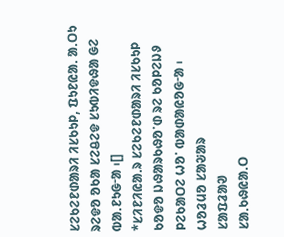ᱥᱮᱠᱮᱱᱰᱟᱨᱤ ᱤᱥᱠᱩᱞ, ᱯᱩᱱᱭᱟᱹ ᱟᱹᱛᱩ ᱨᱮᱫᱚ ᱚᱠᱟ ᱥᱮᱪᱮᱫ ᱥᱩᱵᱤᱫᱷᱟ ᱜᱮ ᱵᱟᱹᱱᱩᱜᱼᱟ ᱾[]
*ᱥᱤᱱᱤᱭᱟᱹᱨ ᱥᱮᱠᱮᱱᱰᱟᱨᱤ ᱤᱥᱠᱩᱞ ᱠᱚᱫᱚ ᱡᱷᱟᱨᱠᱷᱚᱸᱰ ᱨᱮ ᱠᱚᱞᱮᱡᱽ ᱞᱮᱠᱟᱛᱮ ᱦᱚᱸ ᱵᱟᱰᱟᱭᱚᱜᱼᱟ ᱾
ᱦᱚᱲᱢᱚ ᱥᱟᱶᱟᱨ
ᱥᱟᱯᱲᱟᱣ
ᱥᱟᱹᱠᱷᱭᱟᱹᱛ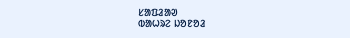ᱥᱟᱯᱲᱟᱣ
ᱵᱟᱦᱨᱮ ᱡᱚᱱᱚᱲ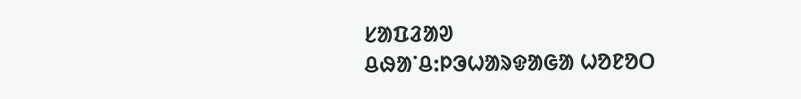ᱥᱟᱯᱲᱟᱣ
ᱪᱷᱟᱸᱪ:ᱞᱳᱦᱟᱨᱫᱟᱜᱟ ᱦᱚᱱᱚᱛ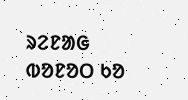ᱨᱮᱱᱟᱜ ᱵᱚᱱᱚᱛ ᱠᱚ